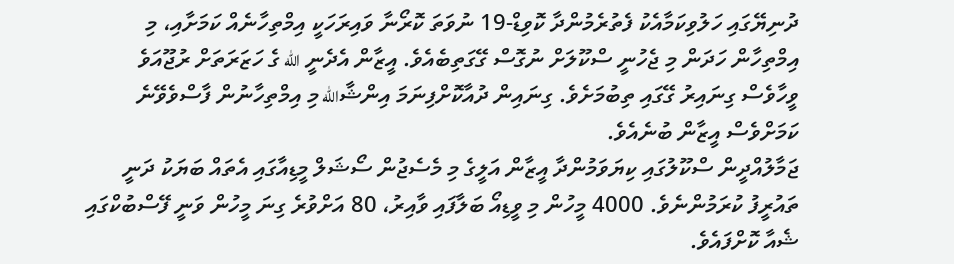ދުނިޔޭގައި ހަލުވިކަމާއެކު ފެތުރެމުންދާ ކޮވިޑް-19 ނުވަތަ ކޮރޯނާ ވައިރަހަކީ އިމްތިހާނެއް ކަމަށާއި، މި އިމްތިހާން ހަދަން މި ޖެހުނީ ސްކޫލަށް ނުގޮސް ގޭގަތިބެއެވެ. އީޒާން އެދެނީ الله ގެ ހަޒަރަތަށް ރުޖޫއަވެ ވީހާވެސް ގިނައިރު ގޭގައި ތިބުމަށެވެ. ގިނައިން ދުއާކޮށްފިނަމަ އިންޝާالله މި އިމްތިހާނުން ފާސްވެވޭނެ ކަމަށްވެސް އީޒާން ބުނެއެވެ.
ޖަމާލުއްދީން ސްކޫލުގައި ކިޔަވަމުންދާ އީޒާން އަލީގެ މި މެސެޖުން ސޯޝަލް މީޑިއާގައި އެތައް ބަޔަކު ދަނީ ތައުރީފު ކުރަމުންނެވެ. 4000 މީހުން މި ވީޑިއޯ ބަލާފައި ވާއިރު، 80 އަށްވުރެ ގިނަ މީހުން ވަނީ ފޭސްބުކްގައި ޝެއާ ކޮށްފައެވެ.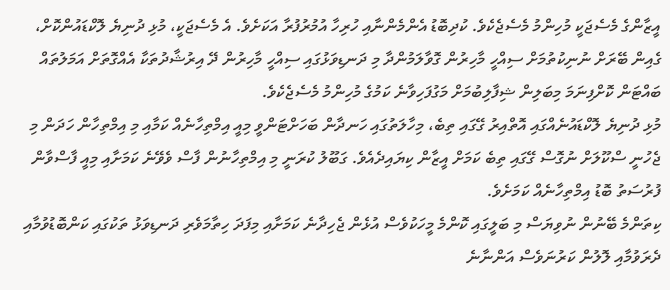އީޒާންގެ މެސެޖަކީ މުހިންމު މެސެޖެކެވެ. ކުދިބޮޑު އެންމެންނާއި ހުރިހާ އުމުރުފުރާ އަކަށެވެ. އެ މެސެޖަކީ، މުޅި ދުނިޔެ ލޮކްޑައުންކޮށް، ގެއިން ބޭރަށް ނުނިކުތުމަށް ސިއްހީ މާހިރުން ގޮވާލަމުންދާ މި ދަނޑިވަޅުގައި ސިއްހީ މާހިރުން ދޭ އިރުޝާދުތަކާ އެއްގޮތަށް އަމަލުތައް ބައްޓަން ކޮށްފިނަމަ މިބަލިން ޝިފާލިބުމަށް މަގުފަހިވާނެ ކަމުގެ މުހިންމު މެސެޖެކެވެ.
މުޅި ދުނިޔެ ލޮކްޑައުނެއްގައި އޮތްއިރު ގޭގައި ތިބެ، މިހާލަތުގައި ހަނދާން ބަހަށްޓަންވީ މިއީ އިމްތިހާނެއް ކަމާއި މި އިމްތިހާން ހަދަން މި ޖެހުނީ ސްކޫލަށް ނުގޮސް ގޭގައި ތިބެ ކަމަށް އީޒާން ކިޔައިދެއެވެ. ގަބޫލު ކުރަނީ މި އިމްތިހާނުން ފާސް ވެވޭނެ ކަމަށާއި މިއީ ފާސްވާން ފުރުސަތު ބޮޑު އިމްތިހާނެއް ކަމަށެވެ.
ކިތަންމެ ބޭނުން ނުވިޔަސް މި ބަލީގައި ކޮންމެ މީހަކުވެސް އުޅެން ޖެހިދާނެ ކަމަށާއި މިފަދަ ހިތާމަވެރި ދަނޑިވަޅު ތަކުގައި ކަންބޮޑުވުމާއި ދެރަވުމާއި ލޮލުން ކަރުނަވެސް އަންނާނެ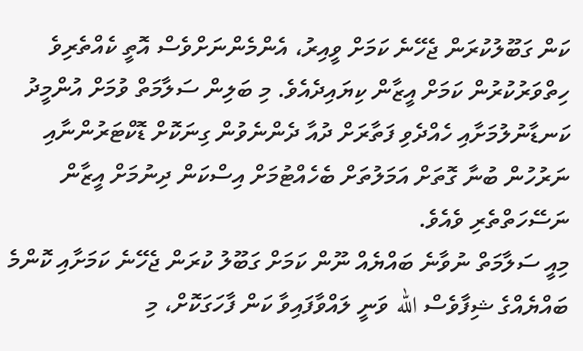ކަން ގަބޫލުކުރަން ޖެހޭނެ ކަމަށް ވީއިރު، އެންމެންނަށްވެސް އޮތީ ކެއްތެރިވެ ހިތްވަރުކުރުން ކަމަށް އީޒާން ކިޔައިދެއެވެ. މި ބަލިން ސަލާމަތް ވުމަށް އުންމީދު ކަނޑާނުލުމަށާއި ހެއްދެވި ފަތާރަށް ދުއާ ދެންނެވުން ގިނަކޮށް ޑޮކްޓަރުންނާއި ނަރުހުން ބުނާ ގޮތަށް އަމަލުތަށް ބެހެއްޓުމަށް އިސްކަން ދިނުމަށް އީޒާން ނަސޭހަތްތެރި ވެއެވެ.
މިއީ ސަލާމަތް ނުވާނެ ބައްޔެއް ނޫން ކަމަށް ގަބޫލު ކުރަން ޖެހޭނެ ކަމަށާއި ކޮންމެ ބައްޔެއްގެ ޝިފާވެސް الله ވަނީ ލައްވާފައިވާ ކަން ފާހަގަކޮށް، މި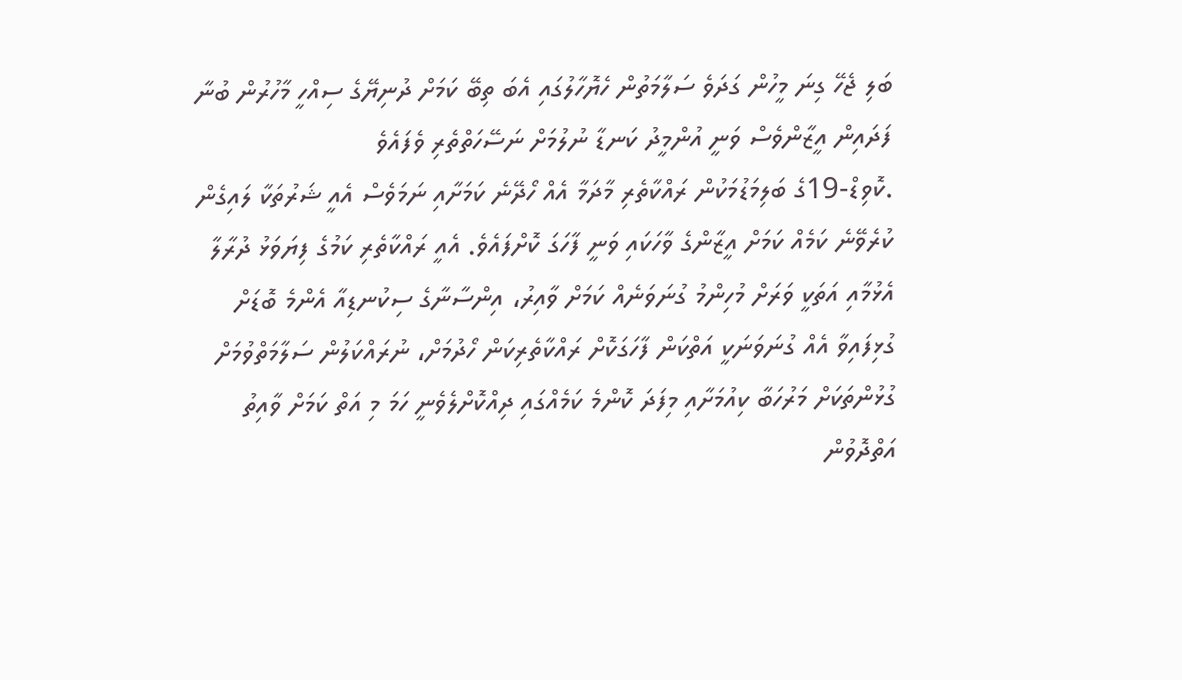ބަލި ޖެހޭ ގިނަ މީހުން ގަދަވެ ސަލާމަތުން ހެޔޮހާލުގައި އެބަ ތިބޭ ކަމަށް ދުނިޔޭގެ ސިއްހީ މާހުރުން ބުނާ ފަދައިން އީޒާންވެސް ވަނީ އުންމީދު ކަނޑާ ނުލުމަށް ނަސޭހަތްތެރި ވެފައެވެ
.ކޮވިޑް-19ގެ ބަލިމަޑުމަކުން ރައްކާތެރި މާދަމާ އެއް ހޯދޭނެ ކަމަށާއި ނަމަވެސް އެއީ ޝަރުތަކާ ލައިގެން ކުރެވޭނެ ކަމެއް ކަމަށް އީޒާންގެ ވާހަކައި ވަނީ ފާހަގަ ކޮށްފައެވެ. އެއީ ރައްކާތެރި ކަމުގެ ފިޔަވަޅު ދުރާލާ އެޅުމާއި އަތަކީ ވަރަށް މުހިންމު ގުނަވަނެއް ކަމަށް ވާއިރު، އިންސާނާގެ ސިކުނޑިއާ އެންމެ ބޮޑަށް ގުޅިފައިވާ އެއް ގުނަވަނަކީ އަތްކަން ފާހަގަކޮށް ރައްކާތެރިކަން ހޯދުމަށް، ނުރައްކަލުން ސަލާމަތްވުމަށް ގުޅުންތަކަށް މަރުހަބާ ކިއުމަށާއި މިފަދަ ކޮންމެ ކަމެއްގައި ދިއްކޮށްލެވެނީ ހަމަ މި އަތް ކަމަށް ވާއިތު އަތްދޮވުން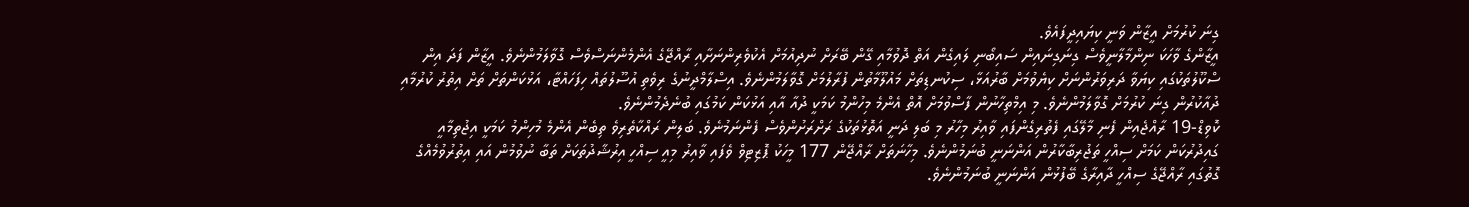ގިނަ ކުރުމަށް އީޒާން ވަނީ ކިޔައިދީފައެވެ.
އީޒާންގެ ވާހަކަ ނިންމާލާނީވެސް ގިނަގިނައިން ސައިބޯނި ލައިގެން އަތް ދޮވުމާއި ގޭން ބޭރަށް ނުދިއުމަށް އެކުވެރިންނަށާއި ރާއްޖޭގެ އެންމެންނަސްވެސް ގޮވާލަމުންނެވެ. އީޒާން ފަދަ އިން ސްކޫލުތަކުގައި ކިޔަވާ ދަރިވަރުންނަށް ކިޔެވުމަށް ބާރުއަޅާ، ސިކުނޑިތަށް މައުލޫމާތުން ފުރާލުމަށް ގޮވާލަމުންނެވެ. އިސްލާމްދީނުގެ ރިވެތި އުސޫލުތައް ހިފަހައްޓާ، އަޅުކަންތަށް ތަށް އިތުރު ކުރުމާއި ދުއާކުރުން ގިނަ ކުރުމަށް ގޮވާލަމުންނެވެ. މި އިމްތިހާނުން ފާސްވުމަށް އޮތް އެންމެ މިހުންމު ކަމަކީ ދުއާ އާއި އަޅުކަން ކަމުގައި ބުނެދެމުންނެވެ.
ކޮވިޑް-19 ރާއްޖެއިން ފެނި މާލޭގައި ފެތުރިގެންފައި ވާއިރު މިހާރު މި ބަލި ދަނީ އަތޮޅުތަކުގެ ރަށްރަށުންވެސް ފެންނަމުނެވެ. ބަލިން ރައްކާތެރިވެ ތިބެން އެންމެ މުހިންމު ކަމަކީ އިޖުތިމާއީ ގައިދުރުކަން ކަމަށް ސިއްހީ ތަޖުރިބާކާރުން އަންނަނީ ބުނަމުންނެވެ. މިހާނަތަށް ރާއްޖޭން 177 މީހަކު ޕޮޒިޓިވް ވެފައި ވާއިރު މިއީ ސިއްހީ އިރުޝާދުތަކަށް ތަބާ ނުވުމުން އައި އިތުރުވުމެއްގެ ގޮތުގައި ރާއްޖޭގެ ސިއްހީ ދާއިރާގެ ބޭފުޅުން އަންނަނީ ބުނަމުންނެވެ.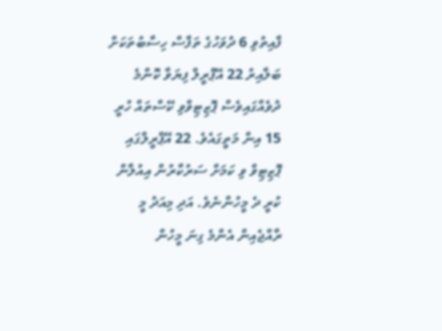ފާއިތުވި 6 ދުވަހުގެ ތަފާސް ހިސާބުތަކަށް ބަލާއިރު 22 އޭޕްރީލް ފިޔަވާ ކޮންމެ ދުވެއްގައިވެސް ޕޮޒިޓިވްވި ކޭސްތައް ހުރީ 15 އިން މަތީގައެވެ. 22 އޭޕްރީލްގައި ޕޮޒިޓިވް ވި ކަމަށް ސަރުކާރުން އިއުލާން ކުރީ ދެ މީހުންނެވެ. އަދި މިއަދު މީ ރާއްޖެއިން އެންމެ ގިނަ މީހުން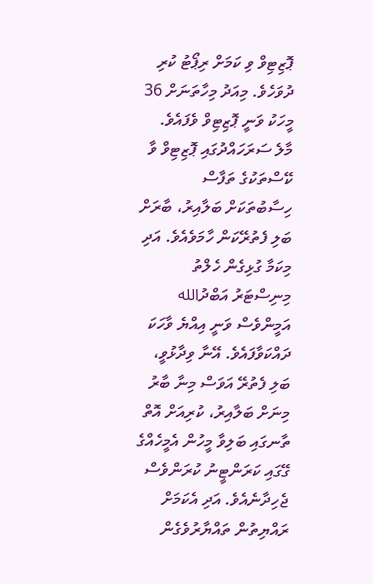ޕޮޒިޓިވް ވި ކަމަށް ރިޕޯޓު ކުރި ދުވަހެވެ. މިއަދު މިހާތަނަށް 36 މީހަކު ވަނީ ޕޮޒިޓިވް ވެފައެވެ.
މާލެ ސަރަހައްދުގައި ޕޮޒިޓިވް ވާ ކޭސްތަކުގެ ތަފާސް ހިސާބުތަކަށް ބަލާއިރު، ބާރަށް ބަލި ފެތުރޭކަން ހާމަވެއެވެ. އަދި މިކަމާ ގުޅިގެން ހެލްތު މިނިސްޓަރު އަބްދުالله އަމީންވެސް ވަނީ އިއްޔެ ވާހަކަ ދައްކަވާފައެވެ. އޭނާ ވިދާޅުވީ، ބަލި ފެތުރޭ އަވަސް މިނާ ބާރު މިނަށް ބަލާއިރު، ކުރިއަށް އޮތް ތާނގައި ބަލިވާ މީހުން އެމީހެއްގެ ގޭގައި ކަރަންޓީނު ކުރަންވެސް ޖެހިދާނެއެވެ. އަދި އެކަމަށް ރައްޔިތުން ތައްޔާރުވެގެން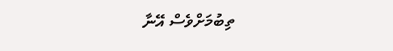ތިބުމަށްވެސް އޭނާ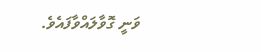ވަނީ ގޮވާލައްވާފައެވެ.